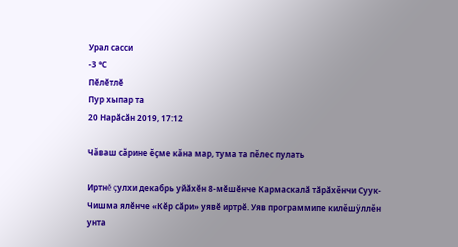Урал сасси
-3 °С
Пӗлӗтлӗ
Пур хыпар та
20 Нарӑсӑн 2019, 17:12

Чăваш сăрине ĕçме кăна мар, тума та пĕлес пулать

Иртнĕ çулхи декабрь уйӑхӗн 8-мӗшӗнче Кармаскалӑ тӑрӑхĕнчи Суук-Чишма ялӗнче «Кӗр сӑри» уявӗ иртрӗ. Уяв программипе килĕшÿллĕн унта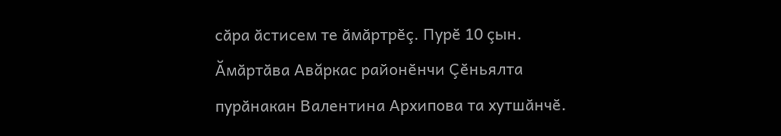сӑра ӑстисем те ӑмӑртрӗç. Пурӗ 10 çын. Ӑмӑртӑва Авăркас районӗнчи Çӗньялта пурӑнакан Валентина Архипова та хутшӑнчӗ.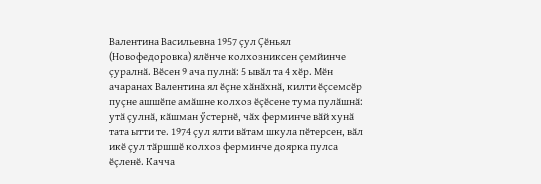Валентина Васильевна 1957 çул Çӗньял (Новофедоровка) ялӗнче колхозниксен çемйинче çуралнӑ. Вӗсен 9 ача пулнӑ: 5 ывӑл та 4 хӗр. Мӗн ачаранах Валентина ял ӗçне хӑнӑхнӑ, килти ӗçсемсӗр пуçне ашшӗпе амӑшне колхоз ӗçӗсене тума пулӑшнӑ: утӑ çулнӑ, кӑшман ӳстернӗ, чӑх ферминче вӑй хунӑ тата ытти те. 1974 çул ялти вӑтам шкула пӗтерсен, вӑл икӗ çул тӑршшӗ колхоз ферминче доярка пулса ӗçленӗ. Качча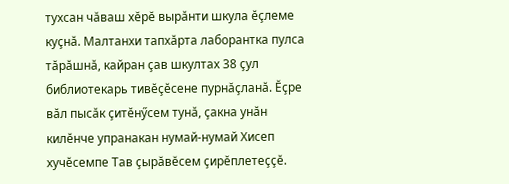тухсан чăваш хĕрĕ вырӑнти шкула ӗçлеме куçнӑ. Малтанхи тапхӑрта лаборантка пулса тӑрӑшнӑ, кайран çав шкултах 38 çул библиотекарь тивӗçӗсене пурнăçланӑ. Ĕçре вӑл пысӑк çитӗнӳсем тунӑ, çакна унӑн килӗнче упранакан нумай-нумай Хисеп хучӗсемпе Тав çырăвĕсем çирӗплетеççӗ.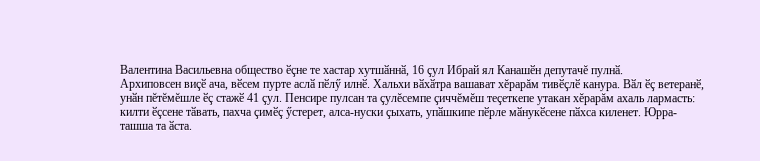Валентина Васильевна общество ӗçне те хастар хутшӑннӑ, 16 çул Ибрай ял Канашӗн депутачĕ пулнӑ.
Архиповсен виçӗ ача, вӗсем пурте аслӑ пӗлӳ илнӗ. Хальхи вӑхӑтра вашават хĕрарăм тивӗçлӗ канура. Вӑл ӗç ветеранӗ, унӑн пĕтĕмĕшле ӗç стажӗ 41 çул. Пенсире пулсан та çулĕсемпе çиччĕмĕш теçеткепе утакан хĕрарăм ахаль лармасть: килти ӗçсене тӑвать, пахча çимӗç ӳстерет, алса-нуски çыхать, упӑшкипе пӗрле мӑнукӗсене пӑхса киленет. Юрра-ташша та ӑста.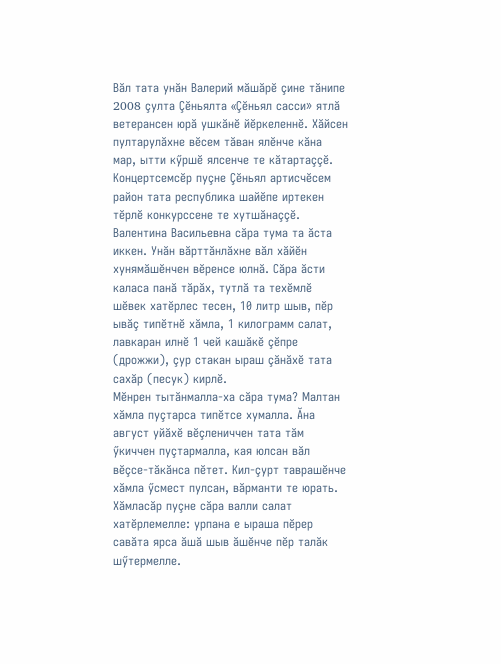Вӑл тата унӑн Валерий мӑшӑрӗ çине тӑнипе 2008 çулта Çӗньялта «Çӗньял сасси» ятлӑ ветерансен юрӑ ушкӑнӗ йĕркеленнĕ. Хӑйсен пултарулӑхне вӗсем тӑван ялӗнче кӑна мар, ытти кӳршӗ ялсенче те кӑтартаççӗ. Концертсемсӗр пуçне Çӗньял артисчӗсем район тата республика шайӗпе иртекен тӗрлӗ конкурссене те хутшӑнаççӗ.
Валентина Васильевна сӑра тума та ӑста иккен. Унӑн вӑрттӑнлӑхне вӑл хӑйӗн хунямӑшӗнчен вӗренсе юлнӑ. Сӑра ӑсти каласа панӑ тӑрӑх, тутлӑ та техӗмлӗ шӗвек хатӗрлес тесен, 10 литр шыв, пӗр ывӑç типӗтнӗ хӑмла, 1 килограмм салат, лавкаран илнӗ 1 чей кашӑкӗ çӗпре (дрожжи), çур стакан ыраш çӑнӑхӗ тата сахӑр (песук) кирлӗ.
Мӗнрен тытӑнмалла-ха сӑра тума? Малтан хӑмла пуçтарса типӗтсе хумалла. Ӑна август уйӑхӗ вĕçлениччен тата тӑм ӳкиччен пуçтармалла, кая юлсан вӑл вӗçсе-тӑкӑнса пӗтет. Кил-çурт таврашӗнче хӑмла ӳсмест пулсан, вӑрманти те юрать.
Хӑмласӑр пуçне сӑра валли салат хатӗрлемелле: урпана е ыраша пӗрер савӑта ярса ӑшӑ шыв ӑшӗнче пӗр талӑк шӳтермелле.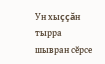Ун хыççăн тырра шывран сӗрсе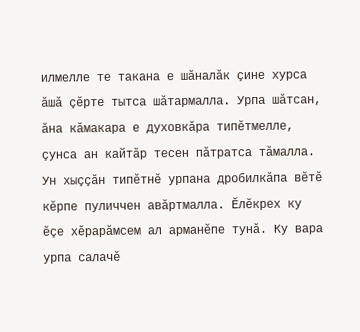илмелле те такана е шӑналӑк çине хурса ӑшӑ çӗрте тытса шӑтармалла. Урпа шӑтсан, ӑна кӑмакара е духовкӑра типӗтмелле, çунса ан кайтӑр тесен пӑтратса тӑмалла. Ун хыççӑн типӗтнӗ урпана дробилкӑпа вӗтӗ кӗрпе пуличчен авӑртмалла. Ӗлӗкрех ку ӗçе хӗрарӑмсем ал арманӗпе тунӑ. Ку вара урпа салачӗ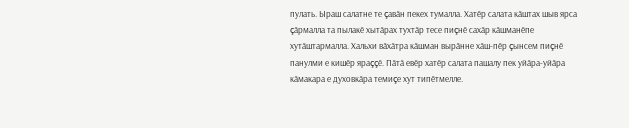пулать. Ыраш салатне те çавӑн пекех тумалла. Хатӗр салата кӑштах шыв ярса çӑрмалла та пылакӗ хытӑрах тухтӑр тесе пиçнӗ сахӑр кӑшманӗпе хутӑштармалла. Хальхи вӑхӑтра кӑшман вырӑнне хӑш-пӗр çынсем пиçнӗ панулми е кишӗр яраççӗ. Пӑтӑ евӗр хатӗр салата пашалу пек уйӑра-уйӑра кӑмакара е духовкӑра темиçе хут типӗтмелле.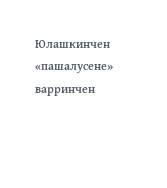Юлашкинчен «пашалусене» варринчен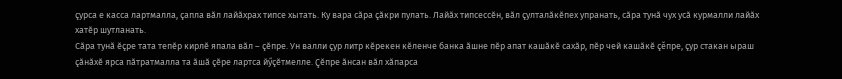çурса е касса лартмалла, çапла вӑл лайӑхрах типсе хытать. Ку вара сӑра çӑкри пулать. Лайӑх типсессӗн, вӑл çулталӑкӗпех упранать, сӑра тунӑ чух усӑ курмалли лайӑх хатӗр шутланать.
Сӑра тунӑ ӗçре тата тепӗр кирлӗ япала вӑл – çӗпре. Ун валли çур литр кӗрекен кӗленче банка ӑшне пӗр апат кашӑкӗ сахӑр, пӗр чей кашӑкӗ çĕпре, çур стакан ыраш çӑнӑхӗ ярса пӑтратмалла та ӑшӑ çӗре лартса йӳçӗтмелле. Çӗпре ӑнсан вӑл хӑпарса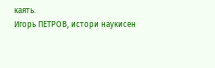каять.
Игорь ПЕТРОВ, истори наукисен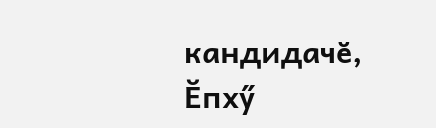кандидачӗ,
Ӗпхӳ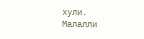хули.
Малалли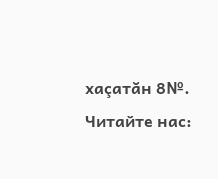хаçатăн 8№.
Читайте нас: